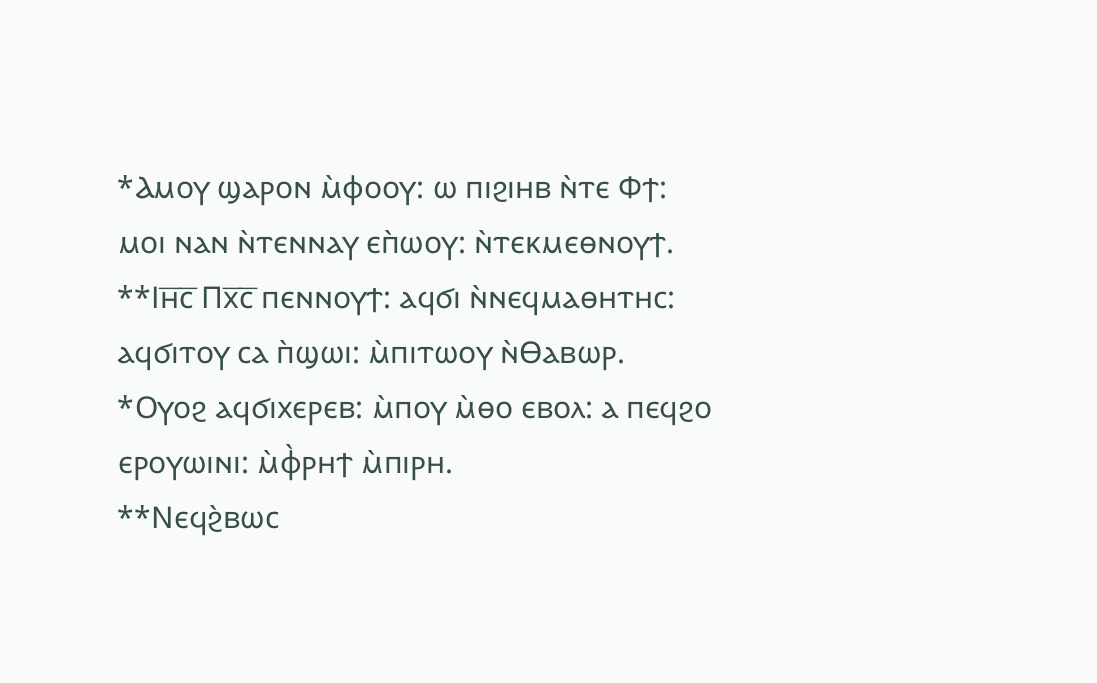*Ⲁⲙⲟⲩ ϣⲁⲣⲟⲛ ⲙ̀ⲫⲟⲟⲩ: ⲱ ⲡⲓϩⲓⲏⲃ ⲛ̀ⲧⲉ Ⲫϯ: ⲙⲟⲓ ⲛⲁⲛ ⲛ̀ⲧⲉⲛⲛⲁⲩ ⲉⲡ̀ⲱⲟⲩ: ⲛ̀ⲧⲉⲕⲙⲉⲑⲛⲟⲩϯ.
**Ⲓⲏ̅ⲥ̅ Ⲡⲭ̅ⲥ̅ ⲡⲉⲛⲛⲟⲩϯ: ⲁϥϭⲓ ⲛ̀ⲛⲉϥⲙⲁⲑⲏⲧⲏⲥ: ⲁϥϭⲓⲧⲟⲩ ⲥⲁ ⲡ̀ϣⲱⲓ: ⲙ̀ⲡⲓⲧⲱⲟⲩ ⲛ̀Ⲑⲁⲃⲱⲣ.
*Ⲟⲩⲟϩ ⲁϥϭⲓⲭⲉⲣⲉⲃ: ⲙ̀ⲡⲟⲩ ⲙ̀ⲑⲟ ⲉⲃⲟⲗ: ⲁ ⲡⲉϥϩⲟ ⲉⲣⲟⲩⲱⲓⲛⲓ: ⲙ̀ⲫ̀ⲣⲏϯ ⲙ̀ⲡⲓⲣⲏ.
**Ⲛⲉϥϩ̀ⲃⲱⲥ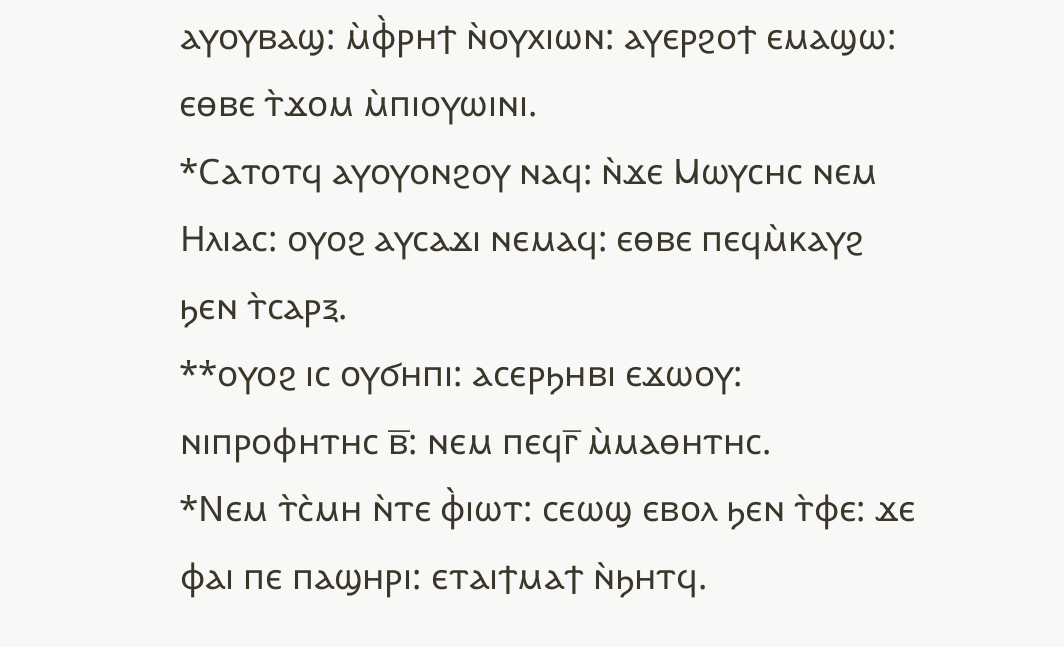ⲁⲩⲟⲩⲃⲁϣ: ⲙ̀ⲫ̀ⲣⲏϯ ⲛ̀ⲟⲩⲭⲓⲱⲛ: ⲁⲩⲉⲣϩⲟϯ ⲉⲙⲁϣⲱ: ⲉⲑⲃⲉ ⲧ̀ϫⲟⲙ ⲙ̀ⲡⲓⲟⲩⲱⲓⲛⲓ.
*Ⲥⲁⲧⲟⲧϥ ⲁⲩⲟⲩⲟⲛϩⲟⲩ ⲛⲁϥ: ⲛ̀ϫⲉ Ⲙⲱⲩⲥⲏⲥ ⲛⲉⲙ Ⲏⲗⲓⲁⲥ: ⲟⲩⲟϩ ⲁⲩⲥⲁϫⲓ ⲛⲉⲙⲁϥ: ⲉⲑⲃⲉ ⲡⲉϥⲙ̀ⲕⲁⲩϩ ϧⲉⲛ ⲧ̀ⲥⲁⲣⲝ.
**ⲟⲩⲟϩ ⲓⲥ ⲟⲩϭⲏⲡⲓ: ⲁⲥⲉⲣϧⲏⲃⲓ ⲉϫⲱⲟⲩ: ⲛⲓⲡⲣⲟⲫⲏⲧⲏⲥ ⲃ̅: ⲛⲉⲙ ⲡⲉϥⲅ̅ ⲙ̀ⲙⲁⲑⲏⲧⲏⲥ.
*Ⲛⲉⲙ ⲧ̀ⲥ̀ⲙⲏ ⲛ̀ⲧⲉ ⲫ̀ⲓⲱⲧ: ⲥⲉⲱϣ ⲉⲃⲟⲗ ϧⲉⲛ ⲧ̀ⲫⲉ: ϫⲉ ⲫⲁⲓ ⲡⲉ ⲡⲁϣⲏⲣⲓ: ⲉⲧⲁⲓϯⲙⲁϯ ⲛ̀ϧⲏⲧϥ.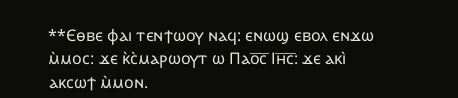**Ⲉⲑⲃⲉ ⲫⲁⲓ ⲧⲉⲛϯⲱⲟⲩ ⲛⲁϥ: ⲉⲛⲱϣ ⲉⲃⲟⲗ ⲉⲛϫⲱ ⲙ̀ⲙⲟⲥ: ϫⲉ ⲕ̀ⲥ̀ⲙⲁⲣⲱⲟⲩⲧ ⲱ Ⲡⲁⲟ̅ⲥ̅ Ⲓⲏ̅ⲥ̅: ϫⲉ ⲁⲕⲓ̀ ⲁⲕⲥⲱϯ ⲙ̀ⲙⲟⲛ.